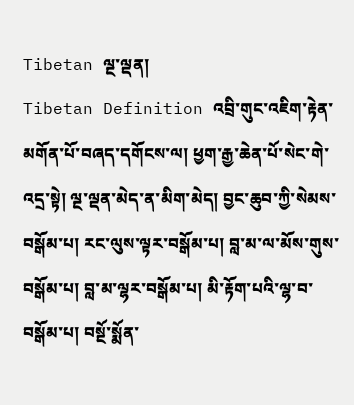Tibetan ལྔ་ལྡན།
Tibetan Definition འབྲི་གུང་འཇིག་རྟེན་མགོན་པོ་བཞད་དགོངས་ལ། ཕྱག་རྒྱ་ཆེན་པོ་སེང་གེ་འདྲ་སྟེ། ལྔ་ལྡན་མེད་ན་མིག་མེད། བྱང་ཆུབ་ཀྱི་སེམས་བསྒོམ་པ། རང་ལུས་ལྟར་བསྒོམ་པ། བླ་མ་ལ་མོས་གུས་བསྒོམ་པ། བླ་མ་ལྷར་བསྒོམ་པ། མི་རྟོག་པའི་ལྷ་བ་བསྒོམ་པ། བསྔོ་སྨོན་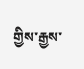གྱིས་རྒྱས་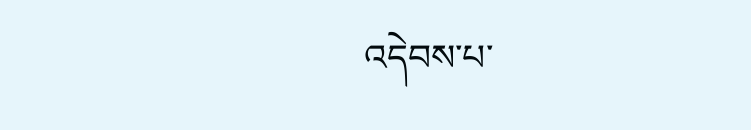འདེབས་པ་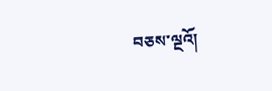བཅས་ལྔའོ།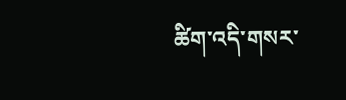ཚིག་འདི་གསར་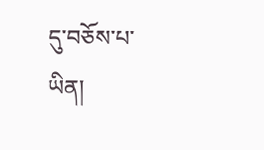དུ་བཅོས་པ་ཡིན།